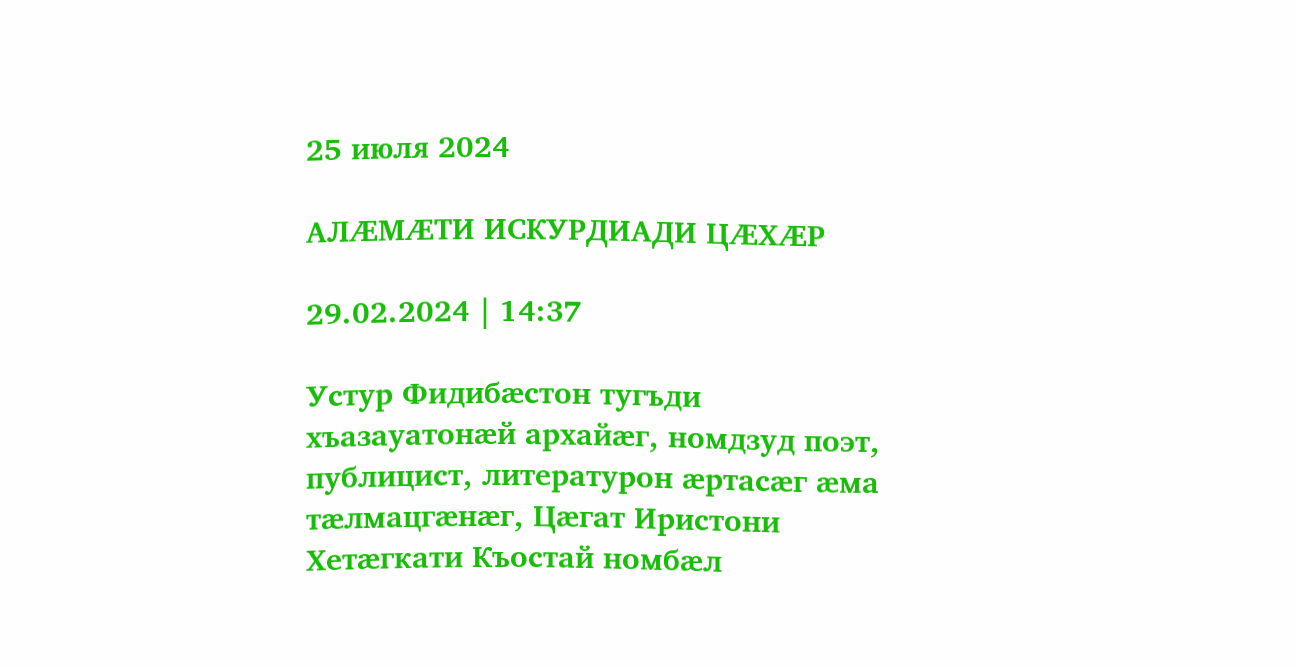25 июля 2024

АЛÆМÆТИ ИСКУРДИАДИ ЦÆХÆР

29.02.2024 | 14:37

Устур Фидибæстон тугъди хъазауатонæй архайæг, номдзуд поэт, публицист, литературон æртасæг æма тæлмацгæнæг, Цæгат Иристони Хетæгкати Къостай номбæл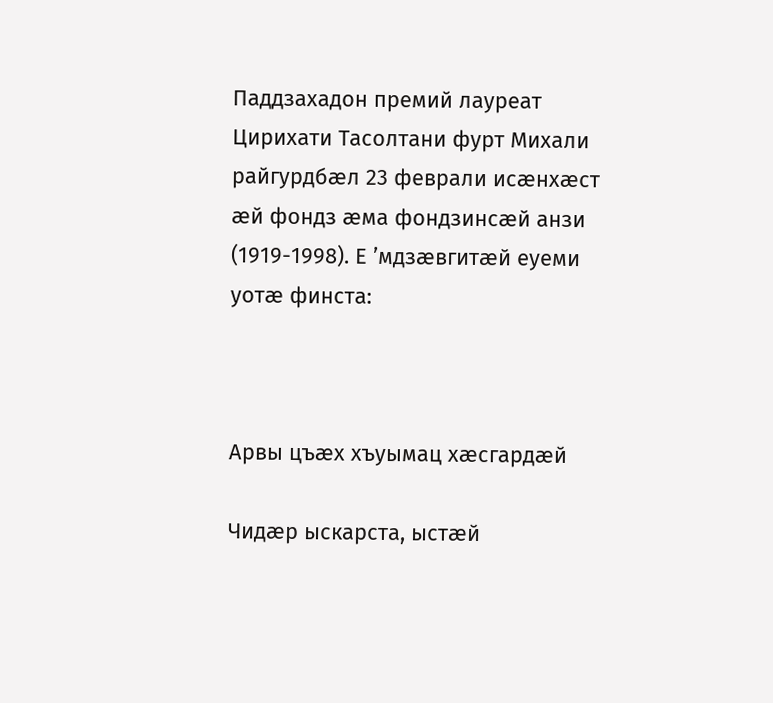Паддзахадон премий лауреат Цирихати Тасолтани фурт Михали райгурдбæл 23 феврали исæнхæст æй фондз æма фондзинсæй анзи (1919-1998). Е ’мдзæвгитæй еуеми уотæ финста:



Арвы цъæх хъуымац хæсгардæй

Чидæр ыскарста, ыстæй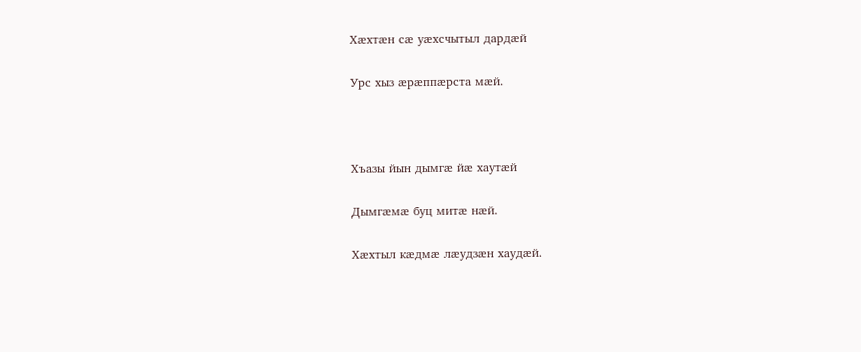Хæхтæн сæ уæхсчытыл дардæй

Урс хыз æрæппæрста мæй.



Хъазы йын дымгæ йæ хаутæй

Дымгæмæ буц митæ нæй.

Хæхтыл кæдмæ лæудзæн хаудæй.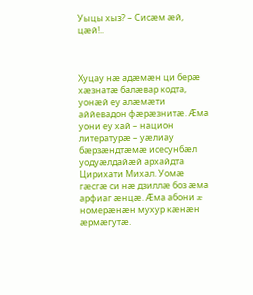Уыцы хыз? – Сисæм æй, цæй!..



Хуцау нæ адæмæн ци берæ хæзнатæ балæвар кодта, уонæй еу алæмæти аййевадон фæрæзнитæ. Æма уони еу хай – национ литературæ – уæлиау бæрзæндтæмæ исесунбæл уодуæлдайæй архайдта Цирихати Михал. Уомæ гæсгæ си нæ дзиллæ боз æма арфиаг æнцæ. Æма абони æ номерæнæн мухур кæнæн æрмæгутæ.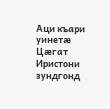Аци къари уинетæ Цæгат Иристони зундгонд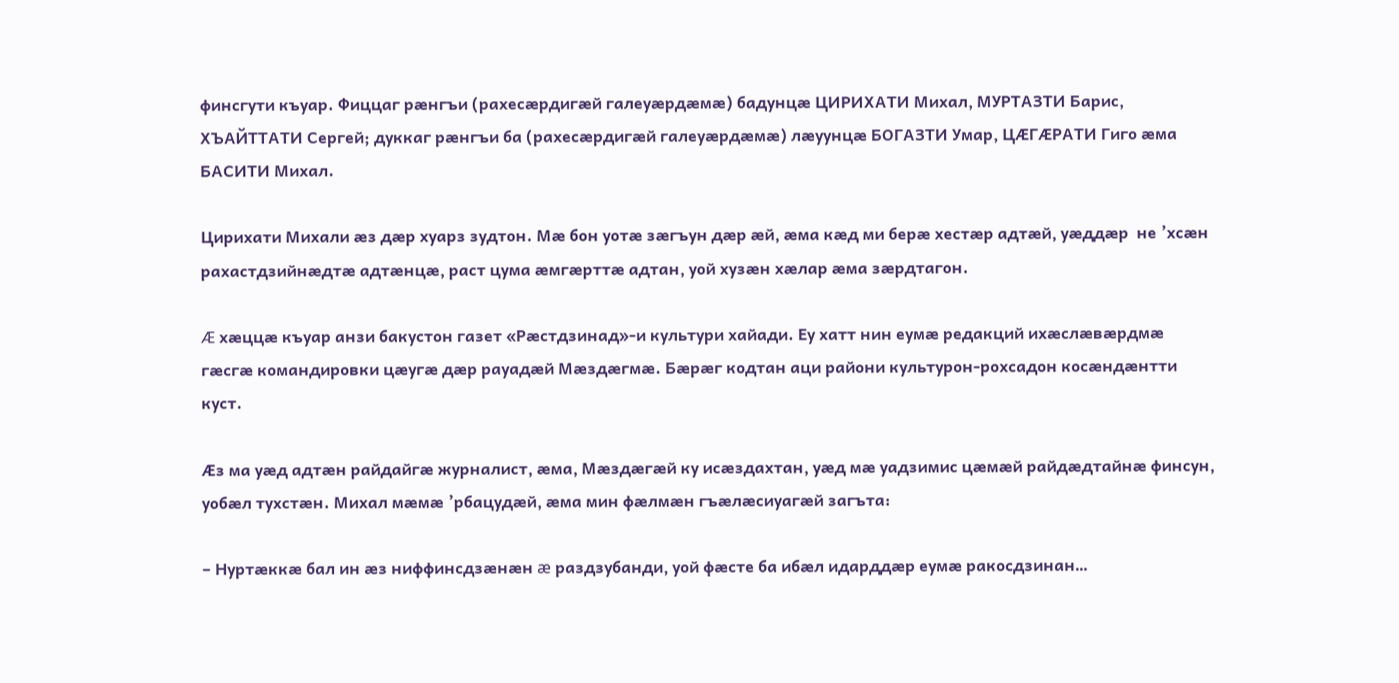финсгути къуар. Фиццаг рæнгъи (рахесæрдигæй галеуæрдæмæ) бадунцæ ЦИРИХАТИ Михал, МУРТАЗТИ Барис, ХЪАЙТТАТИ Сергей; дуккаг рæнгъи ба (рахесæрдигæй галеуæрдæмæ) лæуунцæ БОГАЗТИ Умар, ЦÆГÆРАТИ Гиго æма БАСИТИ Михал.

Цирихати Михали æз дæр хуарз зудтон. Мæ бон уотæ зæгъун дæр æй, æма кæд ми берæ хестæр адтæй, уæддæр  не ’хсæн рахастдзийнæдтæ адтæнцæ, раст цума æмгæрттæ адтан, уой хузæн хæлар æма зæрдтагон.

Æ хæццæ къуар анзи бакустон газет «Рæстдзинад»-и культури хайади. Еу хатт нин еумæ редакций ихæслæвæрдмæ гæсгæ командировки цæугæ дæр рауадæй Мæздæгмæ. Бæрæг кодтан аци райони культурон-рохсадон косæндæнтти куст.

Æз ма уæд адтæн райдайгæ журналист, æма, Мæздæгæй ку исæздахтан, уæд мæ уадзимис цæмæй райдæдтайнæ финсун, уобæл тухстæн. Михал мæмæ ’рбацудæй, æма мин фæлмæн гъæлæсиуагæй загъта:

– Нуртæккæ бал ин æз ниффинсдзæнæн æ раздзубанди, уой фæсте ба ибæл идарддæр еумæ ракосдзинан…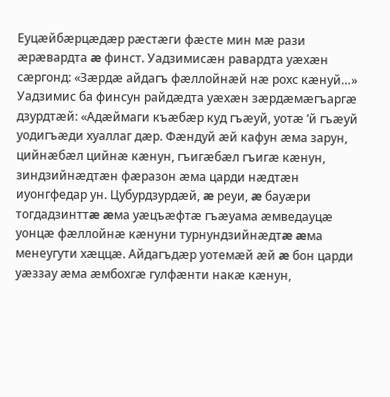Еуцæйбæрцæдæр рæстæги фæсте мин мæ рази æрæвардта æ финст. Уадзимисæн равардта уæхæн сæргонд: «Зæрдæ айдагъ фæллойнæй нæ рохс кæнуй…» Уадзимис ба финсун райдæдта уæхæн зæрдæмæгъаргæ дзурдтæй: «Адæймаги къæбæр куд гъæуй, уотæ ’й гъæуй уодигъæди хуаллаг дæр. Фæндуй æй кафун æма зарун, цийнæбæл цийнæ кæнун, гъигæбæл гъигæ кæнун, зиндзийнæдтæн фæразон æма царди нæдтæн иуонгфедар ун. Цубурдзурдæй, æ реуи, æ бауæри тогдадзинттæ æма уæцъæфтæ гъæуама æмведауцæ уонцæ фæллойнæ кæнуни турнундзийнæдтæ æма менеугути хæццæ. Айдагъдæр уотемæй æй æ бон царди уæззау æма æмбохгæ гулфæнти накæ кæнун,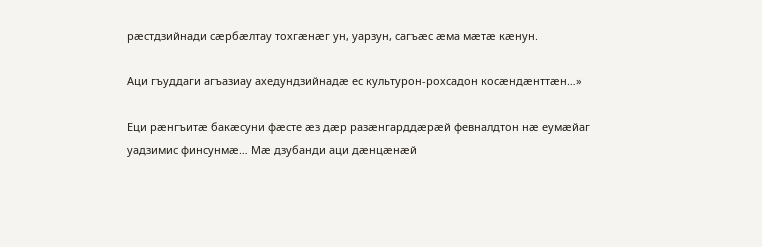рæстдзийнади сæрбæлтау тохгæнæг ун, уарзун, сагъæс æма мæтæ кæнун.

Аци гъуддаги агъазиау ахедундзийнадæ ес культурон-рохсадон косæндæнттæн…»

Еци рæнгъитæ бакæсуни фæсте æз дæр разæнгарддæрæй февналдтон нæ еумæйаг уадзимис финсунмæ… Мæ дзубанди аци дæнцæнæй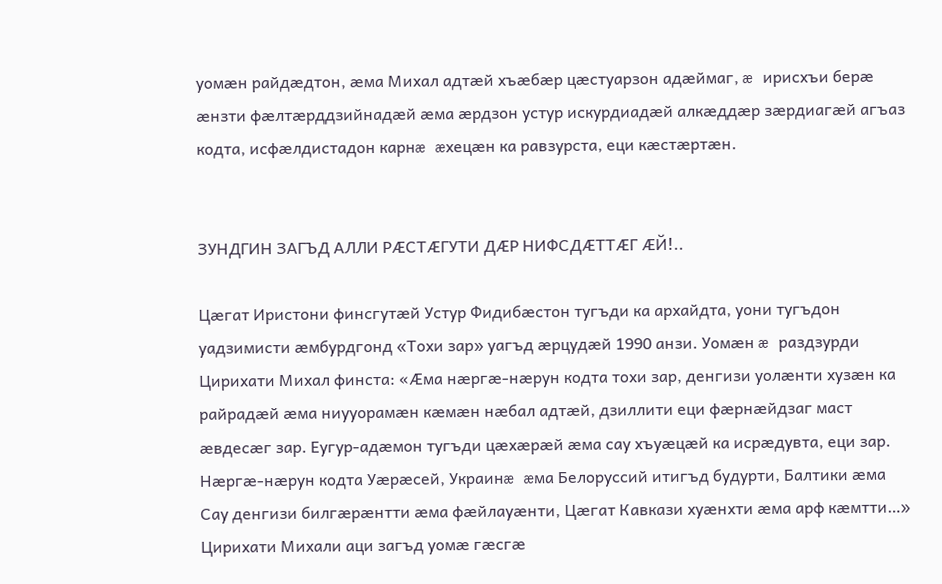уомæн райдæдтон, æма Михал адтæй хъæбæр цæстуарзон адæймаг, æ ирисхъи берæ æнзти фæлтæрддзийнадæй æма æрдзон устур искурдиадæй алкæддæр зæрдиагæй агъаз кодта, исфæлдистадон карнæ æхецæн ка равзурста, еци кæстæртæн.


ЗУНДГИН ЗАГЪД АЛЛИ РÆСТÆГУТИ ДÆР НИФСДÆТТÆГ ÆЙ!..

Цæгат Иристони финсгутæй Устур Фидибæстон тугъди ка архайдта, уони тугъдон уадзимисти æмбурдгонд «Тохи зар» уагъд æрцудæй 1990 анзи. Уомæн æ раздзурди Цирихати Михал финста: «Æма нæргæ-нæрун кодта тохи зар, денгизи уолæнти хузæн ка райрадæй æма ниууорамæн кæмæн нæбал адтæй, дзиллити еци фæрнæйдзаг маст æвдесæг зар. Еугур-адæмон тугъди цæхæрæй æма сау хъуæцæй ка исрæдувта, еци зар. Нæргæ-нæрун кодта Уæрæсей, Украинæ æма Белоруссий итигъд будурти, Балтики æма Сау денгизи билгæрæнтти æма фæйлауæнти, Цæгат Кавкази хуæнхти æма арф кæмтти…» Цирихати Михали аци загъд уомæ гæсгæ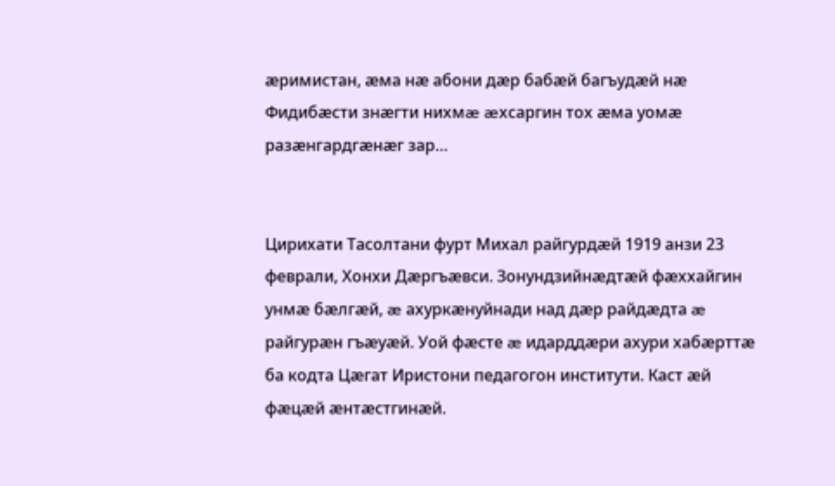æримистан, æма нæ абони дæр бабæй багъудæй нæ Фидибæсти знæгти нихмæ æхсаргин тох æма уомæ разæнгардгæнæг зар…


Цирихати Тасолтани фурт Михал райгурдæй 1919 анзи 23 феврали, Хонхи Дæргъæвси. Зонундзийнæдтæй фæххайгин унмæ бæлгæй, æ ахуркæнуйнади над дæр райдæдта æ райгурæн гъæуæй. Уой фæсте æ идарддæри ахури хабæрттæ ба кодта Цæгат Иристони педагогон институти. Каст æй фæцæй æнтæстгинæй.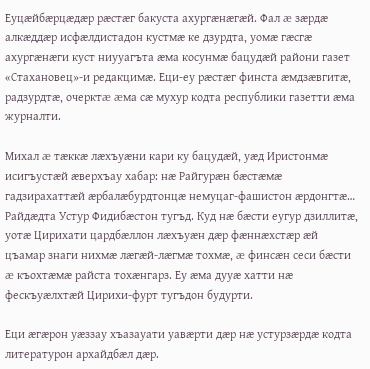Еуцæйбæрцæдæр рæстæг бакуста ахургæнæгæй. Фал æ зæрдæ алкæддæр исфæлдистадон кустмæ ке дзурдта, уомæ гæсгæ ахургæнæги куст ниууагъта æма косунмæ бацудæй райони газет «Стахановец»-и редакцимæ. Еци-еу рæстæг финста æмдзæвгитæ, радзурдтæ, очерктæ æма сæ мухур кодта республики газетти æма журналти.

Михал æ тæккæ лæхъуæни кари ку бацудæй, уæд Иристонмæ исигъустæй æверхъау хабар: нæ Райгурæн бæстæмæ гадзирахаттæй æрбалæбурдтонцæ немуцаг-фашистон æрдонгтæ… Райдæдта Устур Фидибæстон тугъд. Куд нæ бæсти еугур дзиллитæ, уотæ Цирихати цардбæллон лæхъуæн дæр фæннæхстæр æй цъамар знаги нихмæ лæгæй-лæгмæ тохмæ, æ финсæн сеси бæсти æ къохтæмæ райста тохæнгарз. Еу æма дууæ хатти нæ фескъуæлхтæй Цирихи-фурт тугъдон будурти.

Еци æгæрон уæззау хъазауати уавæрти дæр нæ устурзæрдæ кодта литературон архайдбæл дæр.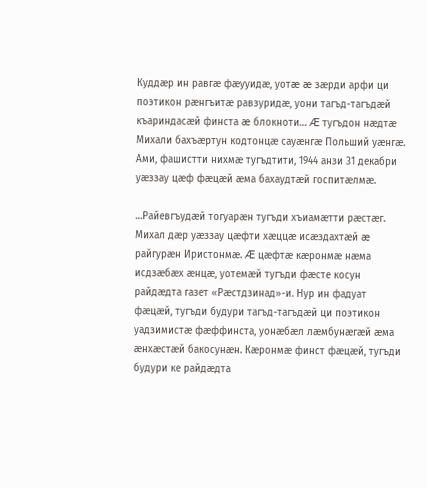Куддæр ин равгæ фæууидæ, уотæ æ зæрди арфи ци поэтикон рæнгъитæ равзуридæ, уони тагъд-тагъдæй къариндасæй финста æ блокноти… Æ тугъдон нæдтæ Михали бахъæртун кодтонцæ сауæнгæ Польший уæнгæ. Ами, фашистти нихмæ тугъдтити, 1944 анзи 31 декабри уæззау цæф фæцæй æма бахаудтæй госпитæлмæ.

…Райевгъудæй тогуарæн тугъди хъиамæтти рæстæг. Михал дæр уæззау цæфти хæццæ исæздахтæй æ райгурæн Иристонмæ. Æ цæфтæ кæронмæ нæма исдзæбæх æнцæ, уотемæй тугъди фæсте косун райдæдта газет «Рæстдзинад»-и. Нур ин фадуат фæцæй, тугъди будури тагъд-тагъдæй ци поэтикон уадзимистæ фæффинста, уонæбæл лæмбунæгæй æма æнхæстæй бакосунæн. Кæронмæ финст фæцæй, тугъди будури ке райдæдта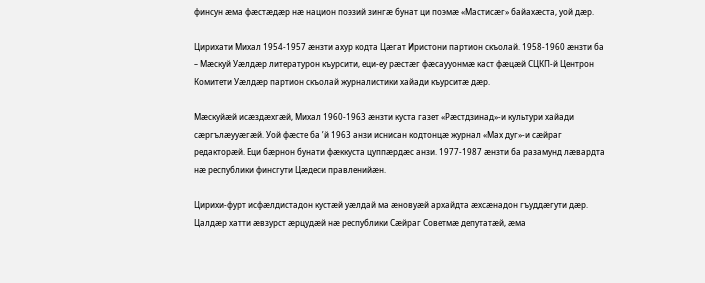финсун æма фæстæдæр нæ национ поэзий зингæ бунат ци поэмæ «Мастисæг» байахæста, уой дæр.

Цирихати Михал 1954-1957 æнзти ахур кодта Цæгат Иристони партион скъолай. 1958-1960 æнзти ба – Мæскуй Уæлдæр литературон къурсити, еци-еу рæстæг фæсаууонмæ каст фæцæй СЦКП-й Центрон Комитети Уæлдæр партион скъолай журналистики хайади къурситæ дæр.

Мæскуйæй исæздæхгæй, Михал 1960-1963 æнзти куста газет «Рæстдзинад»-и культури хайади сæргълæууæгæй. Уой фæсте ба ’й 1963 анзи иснисан кодтонцæ журнал «Мах дуг»-и сæйраг редакторæй. Еци бæрнон бунати фæккуста цуппæрдæс анзи. 1977-1987 æнзти ба разамунд лæвардта нæ республики финсгути Цæдеси правленийæн.

Цирихи-фурт исфæлдистадон кустæй уæлдай ма æновуæй архайдта æхсæнадон гъуддæгути дæр. Цалдæр хатти æвзурст æрцудæй нæ республики Сæйраг Советмæ депутатæй, æма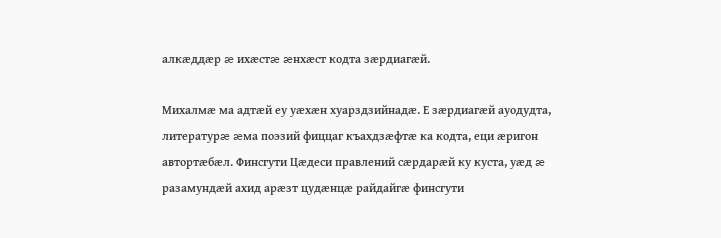алкæддæр æ ихæстæ æнхæст кодта зæрдиагæй.

Михалмæ ма адтæй еу уæхæн хуарздзийнадæ. Е зæрдиагæй ауодудта, литературæ æма поэзий фиццаг къахдзæфтæ ка кодта, еци æригон автортæбæл. Финсгути Цæдеси правлений сæрдарæй ку куста, уæд æ разамундæй ахид арæзт цудæнцæ райдайгæ финсгути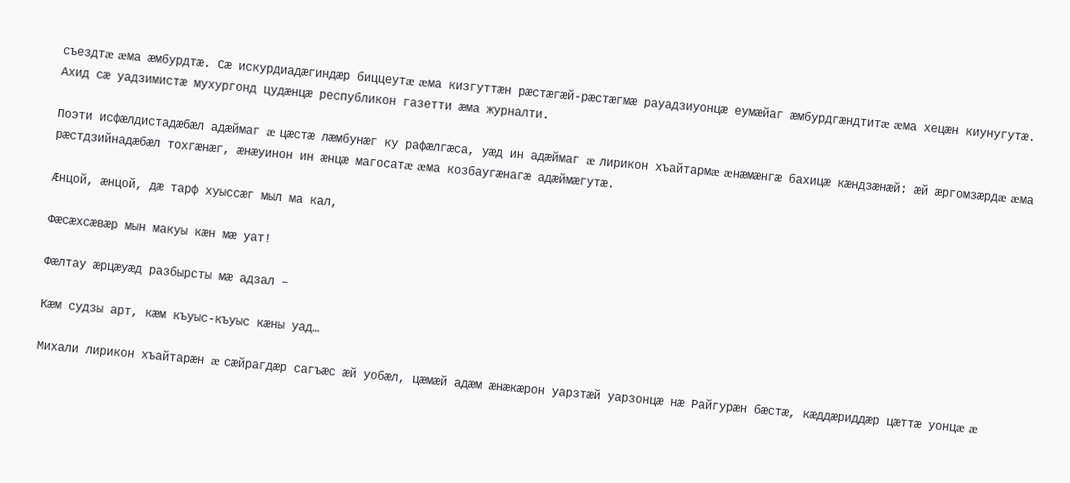съездтæ æма æмбурдтæ. Сæ искурдиадæгиндæр биццеутæ æма кизгуттæн рæстæгæй-рæстæгмæ рауадзиуонцæ еумæйаг æмбурдгæндтитæ æма хецæн киунугутæ. Ахид сæ уадзимистæ мухургонд цудæнцæ республикон газетти æма журналти.

Поэти исфæлдистадæбæл адæймаг æ цæстæ лæмбунæг ку рафæлгæса, уæд ин адæймаг æ лирикон хъайтармæ æнæмæнгæ бахицæ кæндзæнæй: æй æргомзæрдæ æма рæстдзийнадæбæл тохгæнæг, æнæуинон ин æнцæ магосатæ æма козбаугæнагæ адæймæгутæ.

Æнцой, æнцой, дæ тарф хуыссæг мыл ма кал,

Фæсæхсæвæр мын макуы кæн мæ уат!

Фæлтау æрцæуæд разбырсты мæ адзал –

Кæм судзы арт, кæм къуыс-къуыс кæны уад…

Михали лирикон хъайтарæн æ сæйрагдæр сагъæс æй уобæл, цæмæй адæм æнæкæрон уарзтæй уарзонцæ нæ Райгурæн бæстæ, кæддæриддæр цæттæ уонцæ æ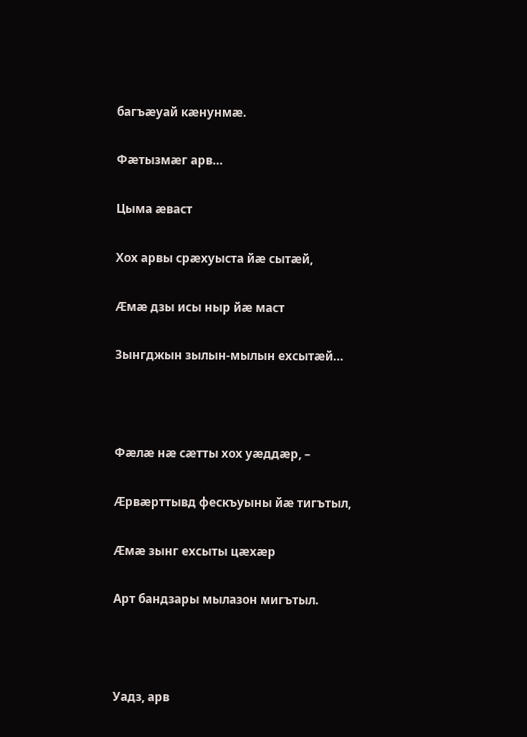багъæуай кæнунмæ.

Фæтызмæг арв…

Цыма æваст

Хох арвы срæхуыста йæ сытæй,

Æмæ дзы исы ныр йæ маст

Зынгджын зылын-мылын ехсытæй…



Фæлæ нæ сæтты хох уæддæр, –

Æрвæрттывд фескъуыны йæ тигътыл,

Æмæ зынг ехсыты цæхæр

Арт бандзары мылазон мигътыл.



Уадз, арв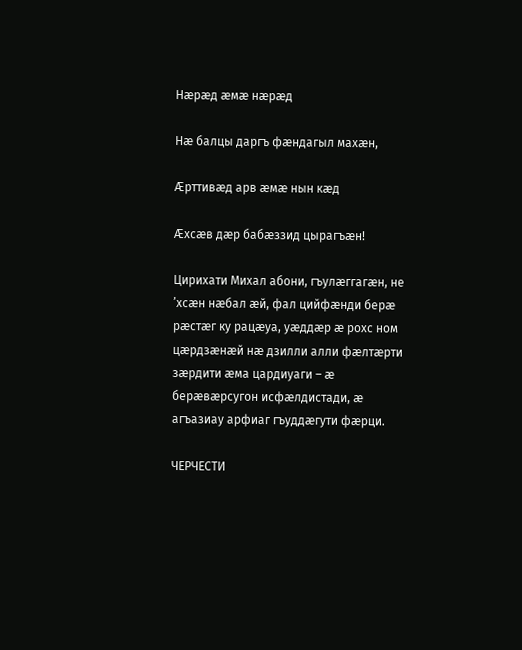Нæрæд æмæ нæрæд

Нæ балцы даргъ фæндагыл махæн,

Æрттивæд арв æмæ нын кæд

Æхсæв дæр бабæззид цырагъæн!

Цирихати Михал абони, гъулæггагæн, не ’хсæн нæбал æй, фал цийфæнди берæ рæстæг ку рацæуа, уæддæр æ рохс ном цæрдзæнæй нæ дзилли алли фæлтæрти зæрдити æма цардиуаги – æ берæвæрсугон исфæлдистади, æ агъазиау арфиаг гъуддæгути фæрци.

ЧЕРЧЕСТИ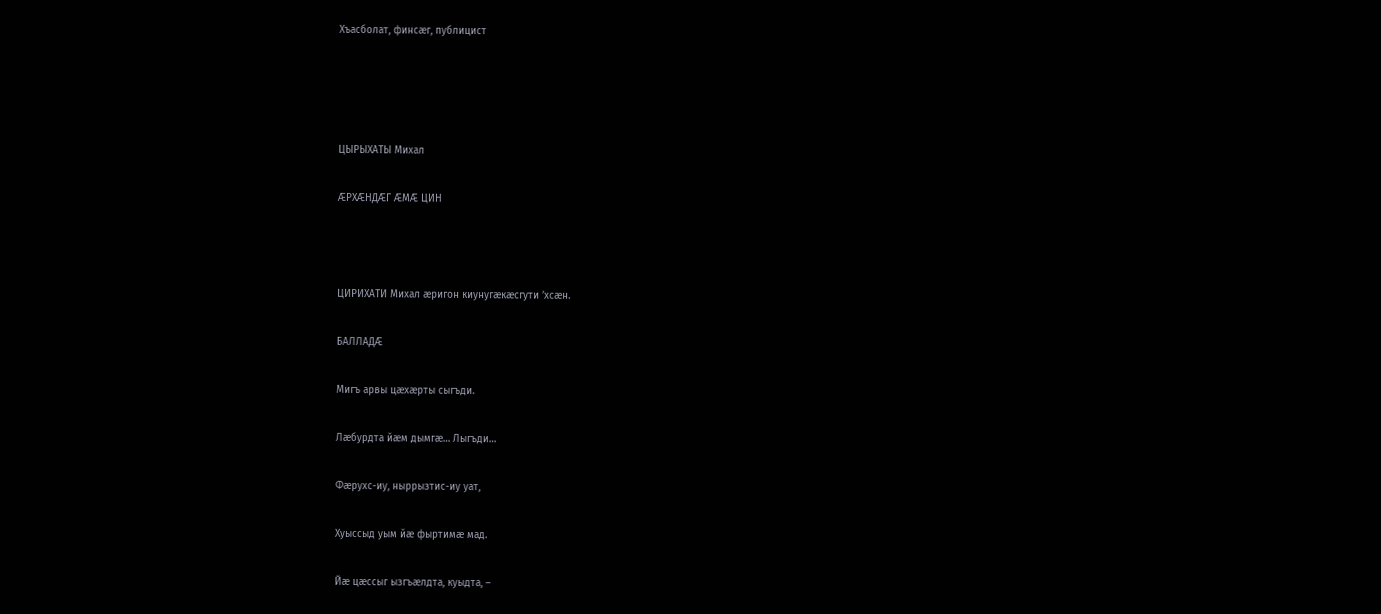Хъасболат, финсæг, публицист




ЦЫРЫХАТЫ Михал

ÆРХÆНДÆГ ÆМÆ ЦИН



ЦИРИХАТИ Михал æригон киунугæкæсгути ’хсæн.

БАЛЛАДÆ

Мигъ арвы цæхæрты сыгъди.

Лæбурдта йæм дымгæ… Лыгъди…

Фæрухс-иу, ныррызтис-иу уат,

Хуыссыд уым йæ фыртимæ мад.

Йæ цæссыг ызгъæлдта, куыдта, –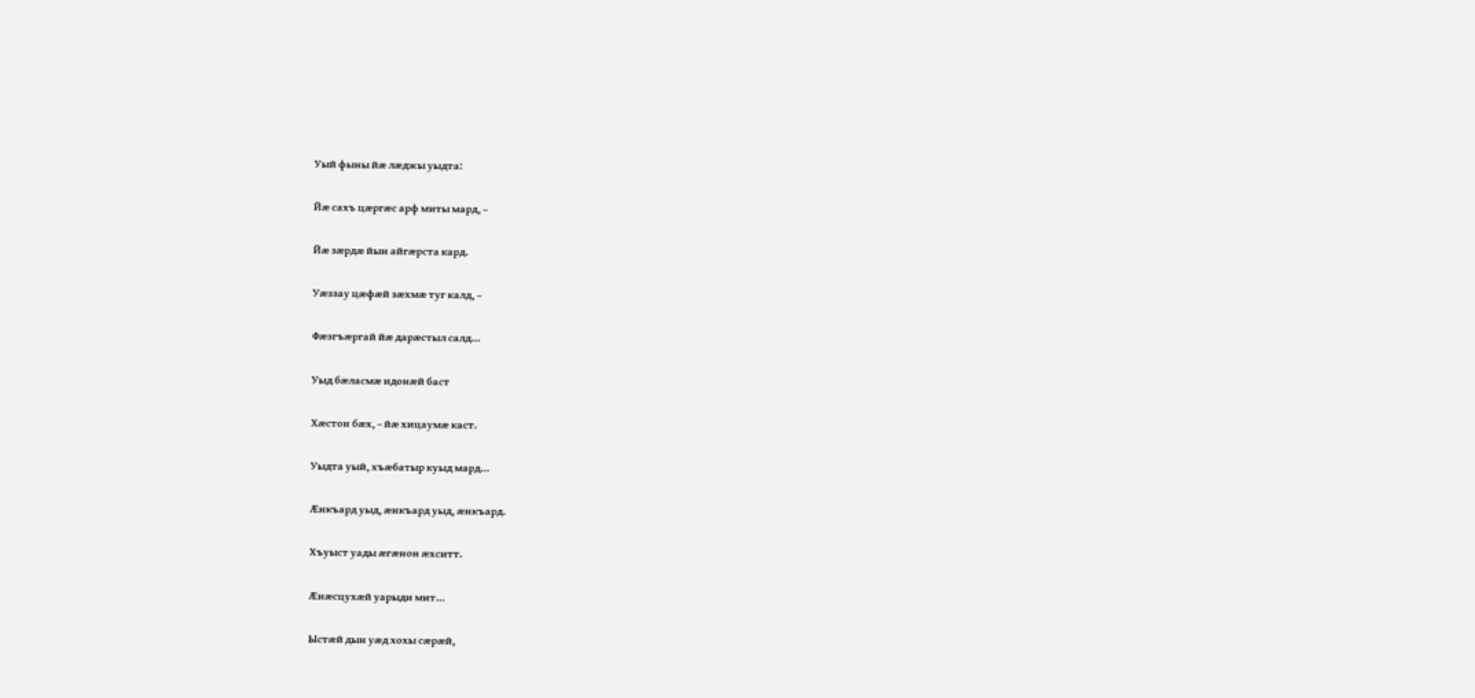Уый фыны йæ лæджы уыдта:

Йæ сахъ цæргæс арф миты мард, –

Йæ зæрдæ йын айгæрста кард.

Уæззау цæфæй зæхмæ туг калд, –

Фæзгъæргай йæ дарæстыл салд…

Уыд бæласмæ идонæй баст

Хæстон бæх, – йæ хицаумæ каст.

Уыдта уый, хъæбатыр куыд мард…

Æнкъард уыд, æнкъард уыд, æнкъард.

Хъуыст уады æгæнон æхситт.

Æнæсцухæй уарыди мит…

Ыстæй дын уæд хохы сæрæй,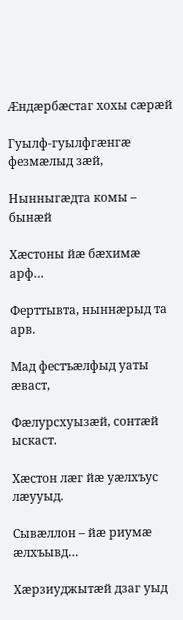Æндæрбæстаг хохы сæрæй

Гуылф-гуылфгæнгæ фезмæлыд зæй,

Нынныгæдта комы – бынæй

Хæстоны йæ бæхимæ арф…

Ферттывта, ныннæрыд та арв.

Мад фестъæлфыд уаты æваст,

Фæлурсхуызæй, сонтæй ыскаст.

Хæстон лæг йæ уæлхъус лæууыд.

Сывæллон – йæ риумæ æлхъывд…

Хæрзиуджытæй дзаг уыд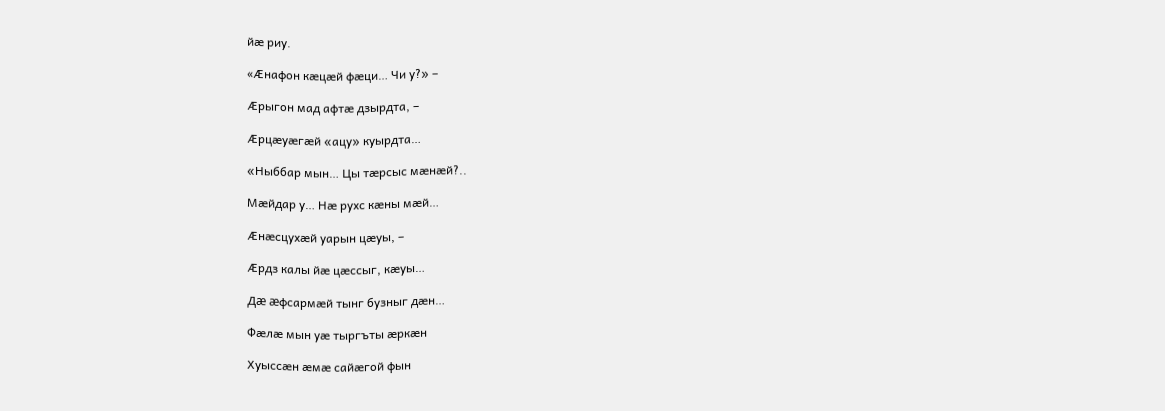йæ риу.

«Æнафон кæцæй фæци… Чи у?» –

Æрыгон мад афтæ дзырдта, –

Æрцæуæгæй «ацу» куырдта…

«Ныббар мын… Цы тæрсыс мæнæй?..

Мæйдар у… Нæ рухс кæны мæй…

Æнæсцухæй уарын цæуы, –

Æрдз калы йæ цæссыг, кæуы…

Дæ æфсармæй тынг бузныг дæн…

Фæлæ мын уæ тыргъты æркæн

Хуыссæн æмæ сайæгой фын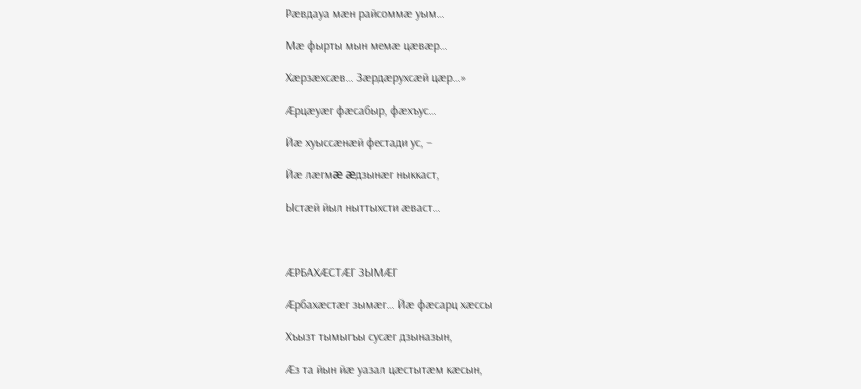Рæвдауа мæн райсоммæ уым…

Мæ фырты мын мемæ цæвæр…

Хæрзæхсæв… Зæрдæрухсæй цæр…»

Æрцæуæг фæсабыр, фæхъус…

Йæ хуыссæнæй фестади ус, –

Йæ лæгмæ æдзынæг ныккаст,

Ыстæй йыл ныттыхсти æваст…



ÆРБАХÆСТÆГ ЗЫМÆГ

Æрбахæстæг зымæг… Йæ фæсарц хæссы

Хъызт тымыгъы сусæг дзыназын,

Æз та йын йæ уазал цæстытæм кæсын,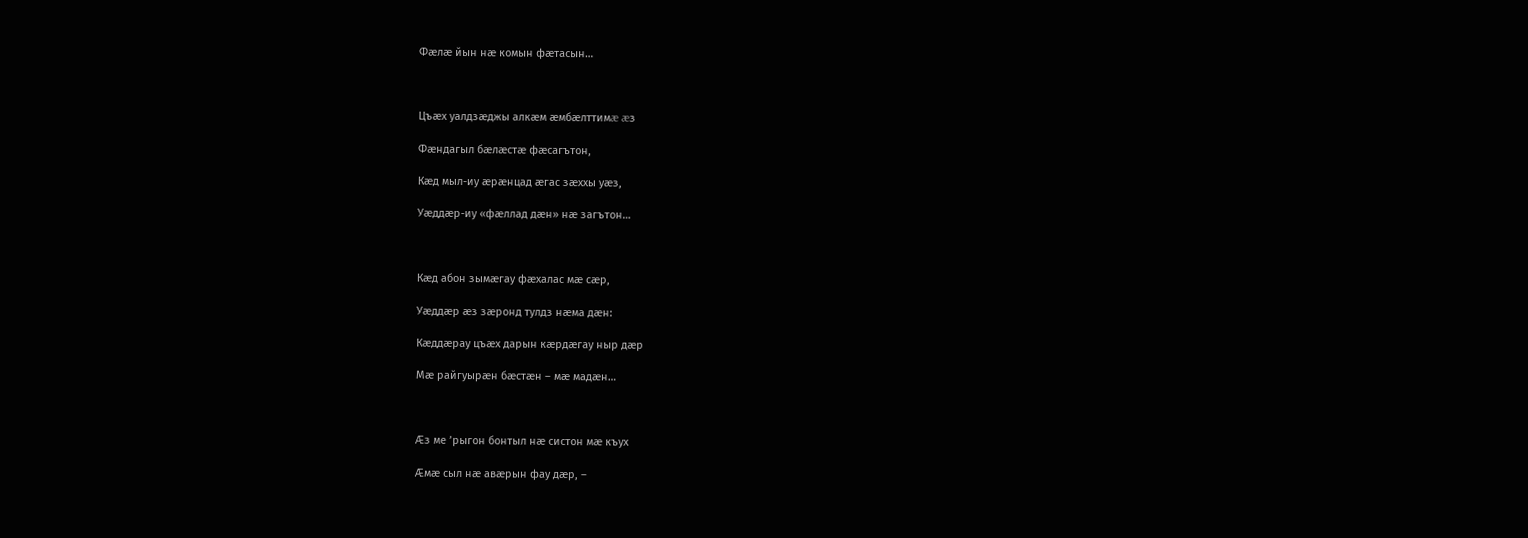Фæлæ йын нæ комын фæтасын…



Цъæх уалдзæджы алкæм æмбæлттимæ æз

Фæндагыл бæлæстæ фæсагътон,

Кæд мыл-иу æрæнцад æгас зæххы уæз,

Уæддæр-иу «фæллад дæн» нæ загътон…



Кæд абон зымæгау фæхалас мæ сæр,

Уæддæр æз зæронд тулдз нæма дæн:

Кæддæрау цъæх дарын кæрдæгау ныр дæр

Мæ райгуырæн бæстæн – мæ мадæн…



Æз ме ’рыгон бонтыл нæ систон мæ къух

Æмæ сыл нæ авæрын фау дæр, –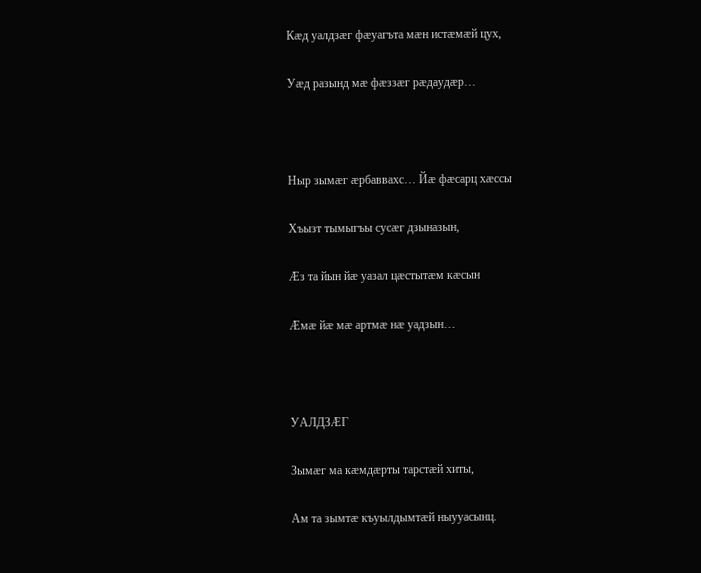Кæд уалдзæг фæуагъта мæн истæмæй цух,

Уæд разынд мæ фæззæг рæдаудæр…



Ныр зымæг æрбаввахс… Йæ фæсарц хæссы

Хъызт тымыгъы сусæг дзыназын,

Æз та йын йæ уазал цæстытæм кæсын

Æмæ йæ мæ артмæ нæ уадзын…



УАЛДЗÆГ

Зымæг ма кæмдæрты тарстæй хиты,

Ам та зымтæ къуылдымтæй ныууасынц.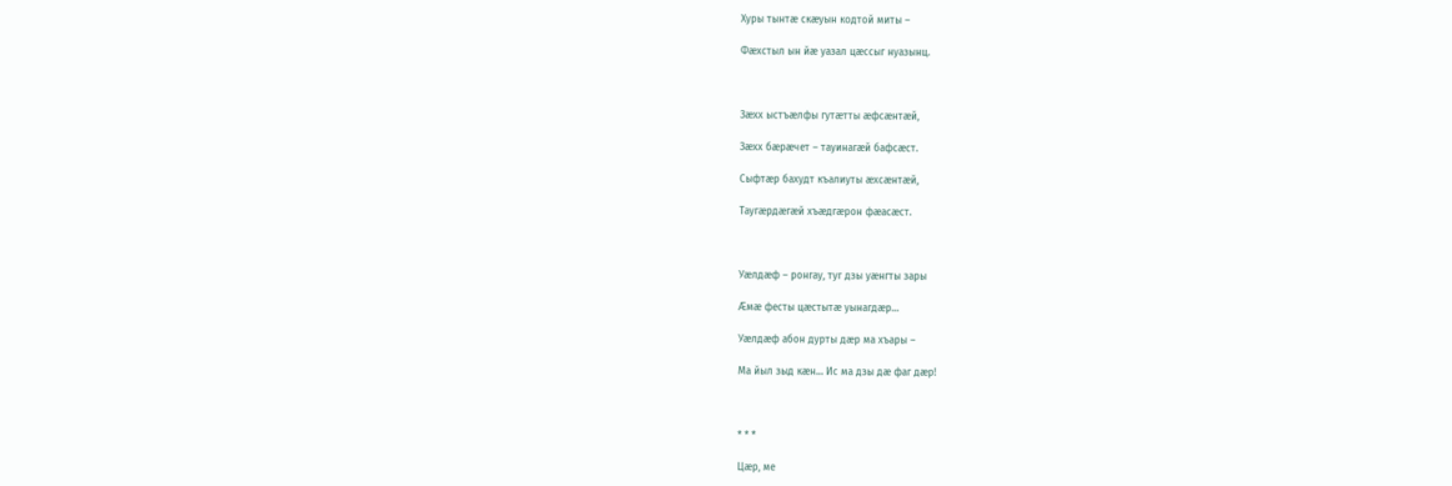Хуры тынтæ скæуын кодтой миты –

Фæхстыл ын йæ уазал цæссыг нуазынц.



Зæхх ыстъæлфы гутæтты æфсæнтæй,

Зæхх бæрæчет – тауинагæй бафсæст.

Сыфтæр бахудт къалиуты æхсæнтæй,

Таугæрдæгæй хъæдгæрон фæасæст.



Уæлдæф – ронгау, туг дзы уæнгты зары

Æмæ фесты цæстытæ уынагдæр…

Уæлдæф абон дурты дæр ма хъары –

Ма йыл зыд кæн… Ис ма дзы дæ фаг дæр!



* * *

Цæр, ме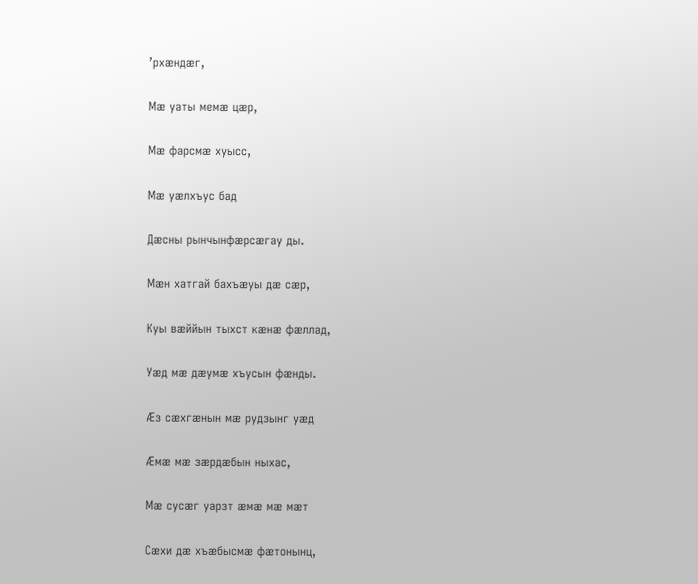’рхæндæг,

Мæ уаты мемæ цæр,

Мæ фарсмæ хуысс,

Мæ уæлхъус бад

Дæсны рынчынфæрсæгау ды.

Мæн хатгай бахъæуы дæ сæр,

Куы вæййын тыхст кæнæ фæллад,

Уæд мæ дæумæ хъусын фæнды.

Æз сæхгæнын мæ рудзынг уæд

Æмæ мæ зæрдæбын ныхас,

Мæ сусæг уарзт æмæ мæ мæт

Сæхи дæ хъæбысмæ фæтонынц,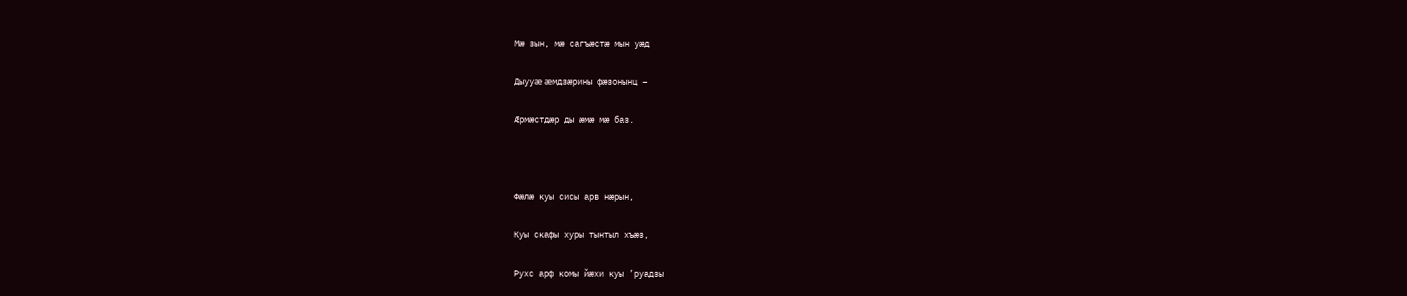Мæ зын, мæ сагъæстæ мын уæд

Дыууæ æмдзæрины фæзонынц –

Æрмæстдæр ды æмæ мæ баз.



Фæлæ куы сисы арв нæрын,

Куы скафы хуры тынтыл хъæз,

Рухс арф комы йæхи куы ’руадзы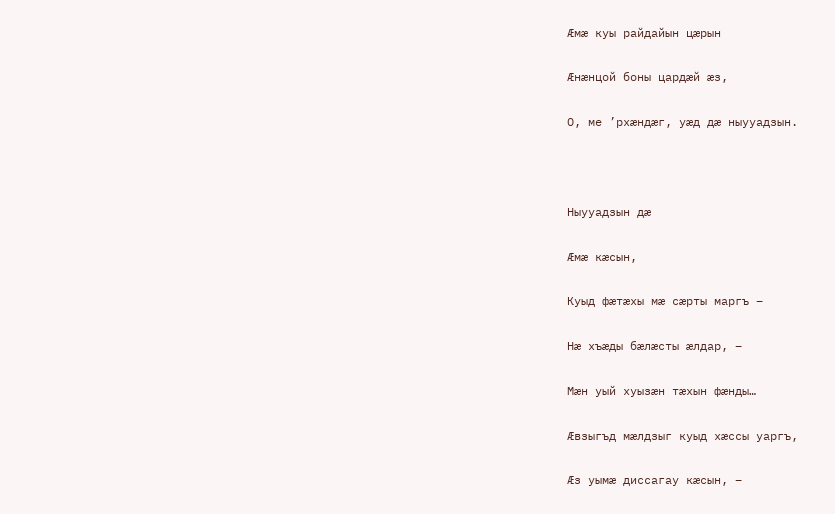Æмæ куы райдайын цæрын

Æнæнцой боны цардæй æз,

О, ме ’рхæндæг, уæд дæ ныууадзын.



Ныууадзын дæ

Æмæ кæсын,

Куыд фæтæхы мæ сæрты маргъ –

Нæ хъæды бæлæсты æлдар, –

Мæн уый хуызæн тæхын фæнды…

Æвзыгъд мæлдзыг куыд хæссы уаргъ,

Æз уымæ диссагау кæсын, –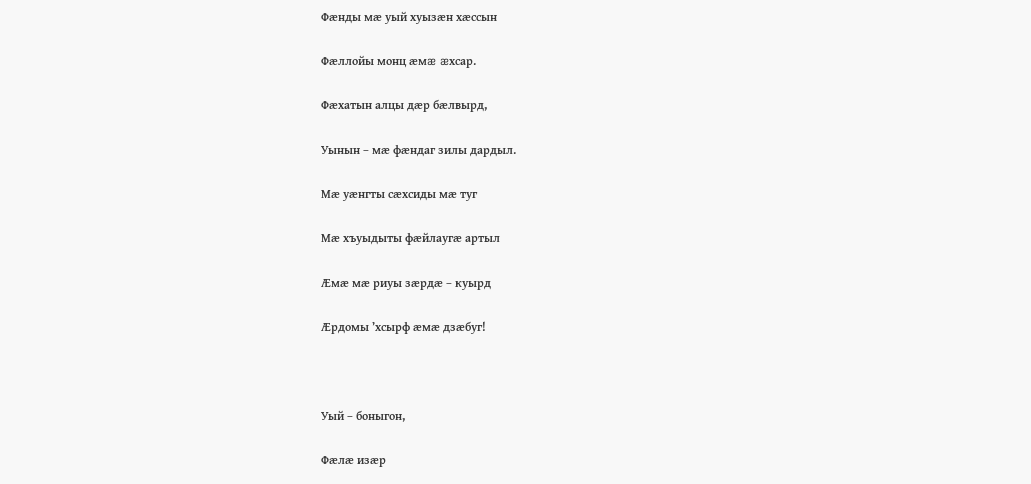Фæнды мæ уый хуызæн хæссын

Фæллойы монц æмæ æхсар.

Фæхатын алцы дæр бæлвырд,

Уынын – мæ фæндаг зилы дардыл.

Мæ уæнгты сæхсиды мæ туг

Мæ хъуыдыты фæйлаугæ артыл

Æмæ мæ риуы зæрдæ – куырд

Æрдомы ’хсырф æмæ дзæбуг!



Уый – боныгон,

Фæлæ изæр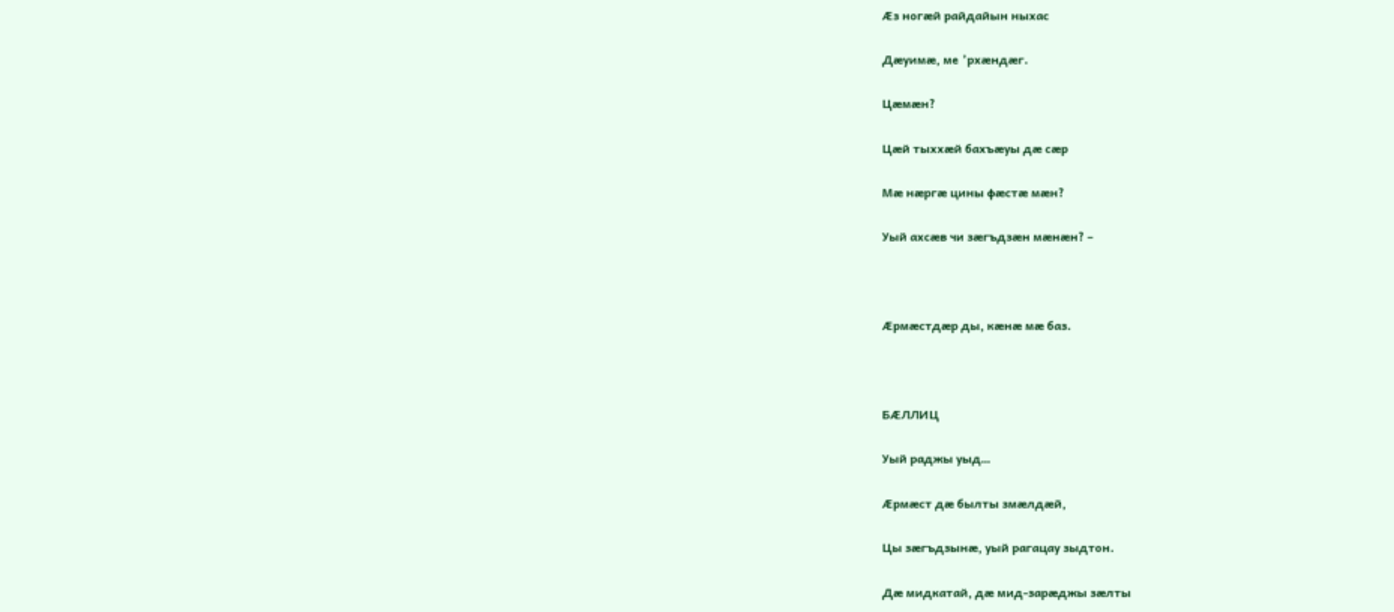Æз ногæй райдайын ныхас

Дæуимæ, ме ’рхæндæг.

Цæмæн?

Цæй тыххæй бахъæуы дæ сæр

Мæ нæргæ цины фæстæ мæн?

Уый ахсæв чи зæгъдзæн мæнæн? –



Æрмæстдæр ды, кæнæ мæ баз.



БÆЛЛИЦ

Уый раджы уыд…

Æрмæст дæ былты змæлдæй,

Цы зæгъдзынæ, уый рагацау зыдтон.

Дæ мидкатай, дæ мид-зарæджы зæлты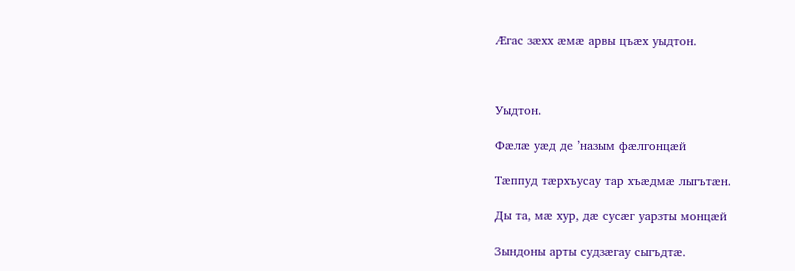Æгас зæхх æмæ арвы цъæх уыдтон.



Уыдтон.

Фæлæ уæд де ’назым фæлгонцæй

Тæппуд тæрхъусау тар хъæдмæ лыгътæн.

Ды та, мæ хур, дæ сусæг уарзты монцæй

Зындоны арты судзæгау сыгъдтæ.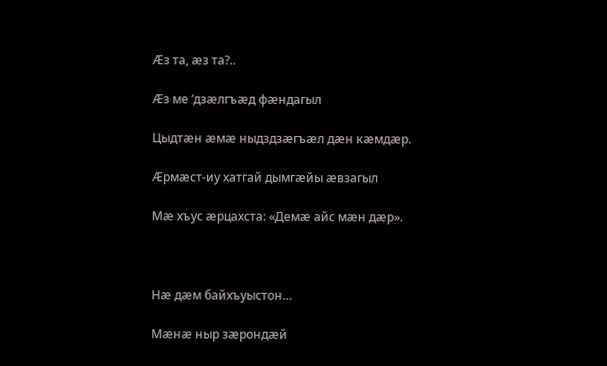Æз та, æз та?..

Æз ме ’дзæлгъæд фæндагыл

Цыдтæн æмæ ныдздзæгъæл дæн кæмдæр.

Æрмæст-иу хатгай дымгæйы æвзагыл

Мæ хъус æрцахста: «Демæ айс мæн дæр».



Нæ дæм байхъуыстон…

Мæнæ ныр зæрондæй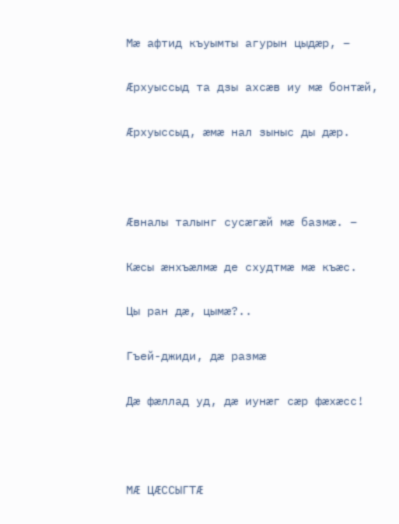Мæ афтид къуымты агурын цыдæр, –

Æрхуыссыд та дзы ахсæв иу мæ бонтæй,

Æрхуыссыд, æмæ нал зыныс ды дæр.



Æвналы талынг сусæгæй мæ базмæ. –

Кæсы æнхъæлмæ де схудтмæ мæ къæс.

Цы ран дæ, цымæ?..

Гъей-джиди, дæ размæ

Дæ фæллад уд, дæ иунæг сæр фæхæсс!



МÆ ЦÆССЫГТÆ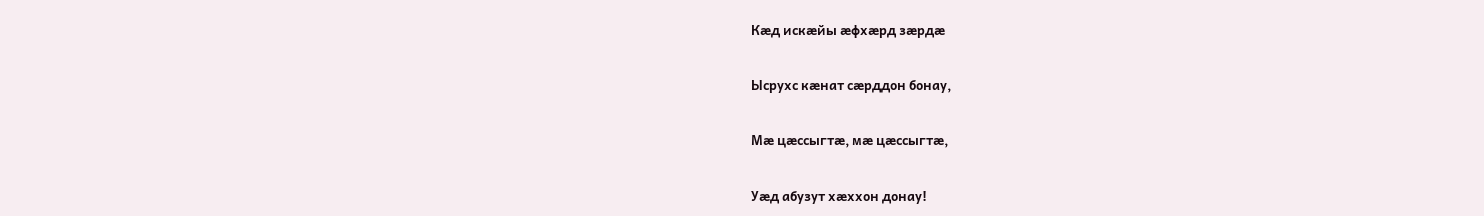Кæд искæйы æфхæрд зæрдæ

Ысрухс кæнат сæрддон бонау,

Мæ цæссыгтæ, мæ цæссыгтæ,

Уæд абузут хæххон донау!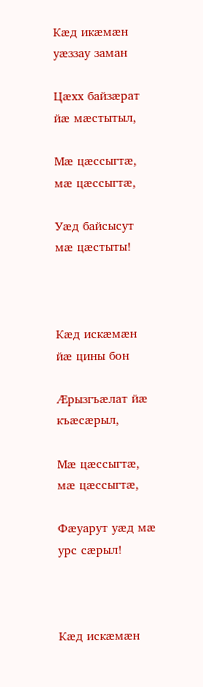Кæд икæмæн уæззау заман

Цæхх байзæрат йæ мæстытыл,

Мæ цæссыгтæ, мæ цæссыгтæ,

Уæд байсысут мæ цæстыты!



Кæд искæмæн йæ цины бон

Æрызгъæлат йæ къæсæрыл,

Мæ цæссыгтæ, мæ цæссыгтæ,

Фæуарут уæд мæ урс сæрыл!



Кæд искæмæн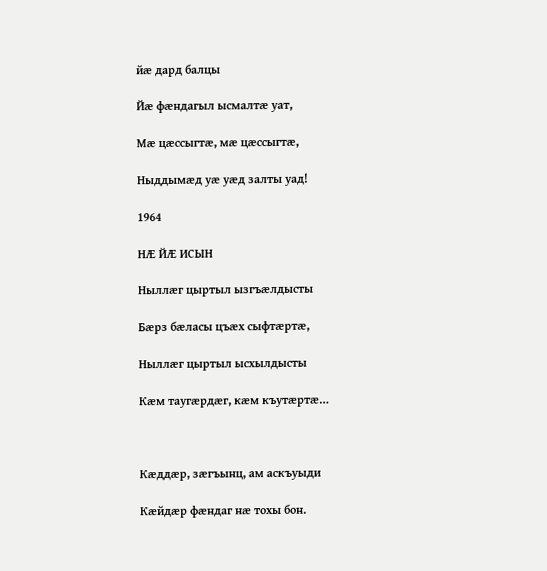йæ дард балцы

Йæ фæндагыл ысмалтæ уат,

Мæ цæссыгтæ, мæ цæссыгтæ,

Ныддымæд уæ уæд залты уад!

1964

НÆ ЙÆ ИСЫН

Ныллæг цыртыл ызгъæлдысты

Бæрз бæласы цъæх сыфтæртæ,

Ныллæг цыртыл ысхылдысты

Кæм таугæрдæг, кæм къутæртæ…



Кæддæр, зæгъынц, ам аскъуыди

Кæйдæр фæндаг нæ тохы бон.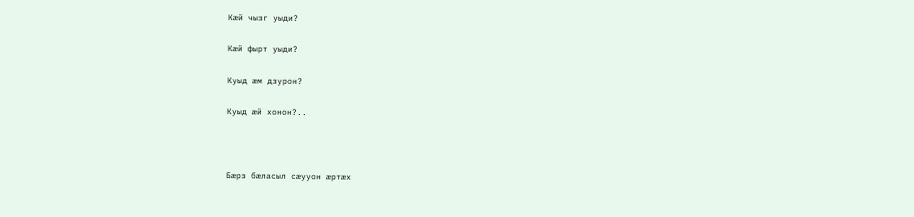Кæй чызг уыди?

Кæй фырт уыди?

Куыд æм дзурон?

Куыд æй хонон?..



Бæрз бæласыл сæууон æртæх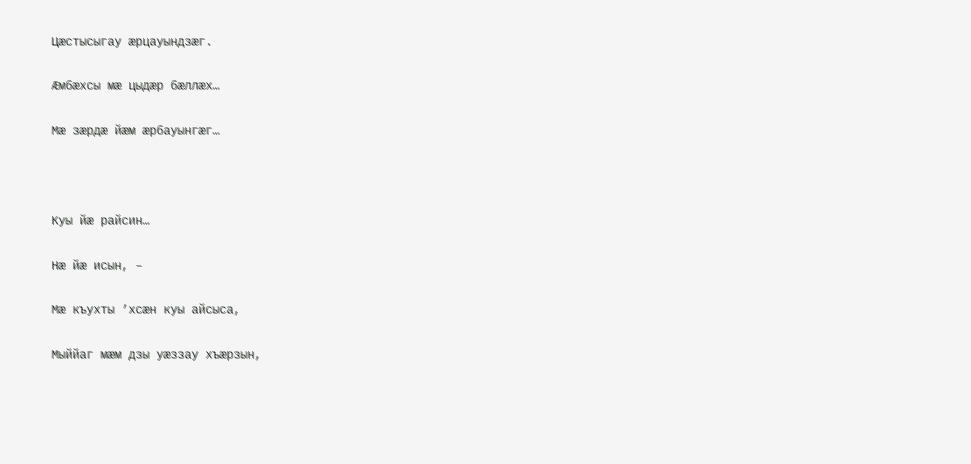Цæстысыгау æрцауындзæг.

Æмбæхсы мæ цыдæр бæллæх…

Мæ зæрдæ йæм æрбауынгæг…



Куы йæ райсин…

Нæ йæ исын, –

Мæ къухты ’хсæн куы айсыса,

Мыййаг мæм дзы уæззау хъæрзын,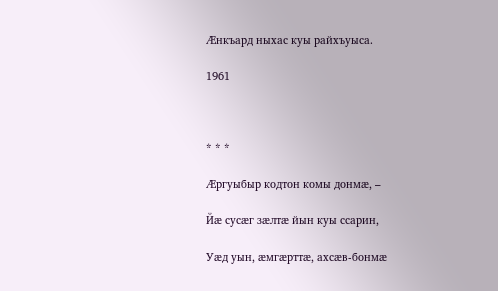Æнкъард ныхас куы райхъуыса.

1961



* * *

Æргуыбыр кодтон комы донмæ, –

Йæ сусæг зæлтæ йын куы ссарин,

Уæд уын, æмгæрттæ, ахсæв-бонмæ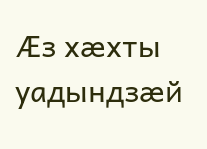Æз хæхты уадындзæй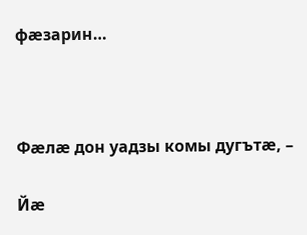фæзарин…



Фæлæ дон уадзы комы дугътæ, –

Йæ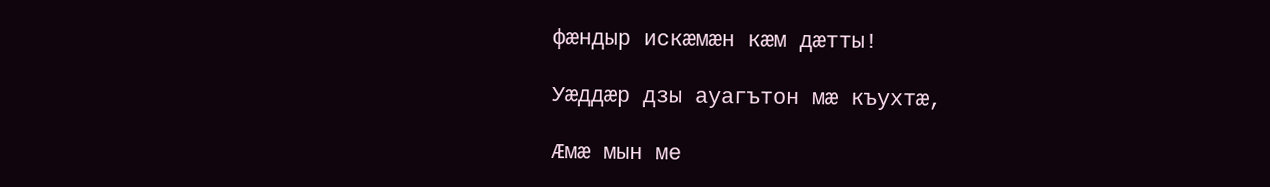фæндыр искæмæн кæм дæтты!

Уæддæр дзы ауагътон мæ къухтæ,

Æмæ мын ме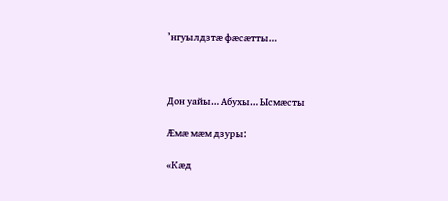’нгуылдзтæ фæсæтты…



Дон уайы… Абухы… Ысмæсты

Æмæ мæм дзуры:

«Кæд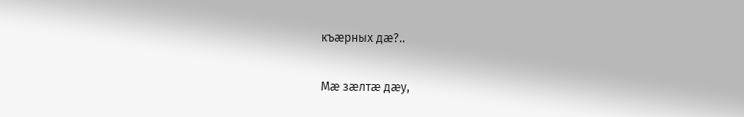къæрных дæ?..

Мæ зæлтæ дæу,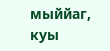мыййаг, куы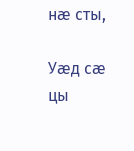нæ сты,

Уæд сæ цы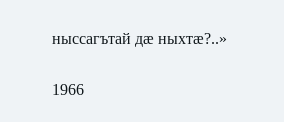ныссагътай дæ ныхтæ?..»

1966